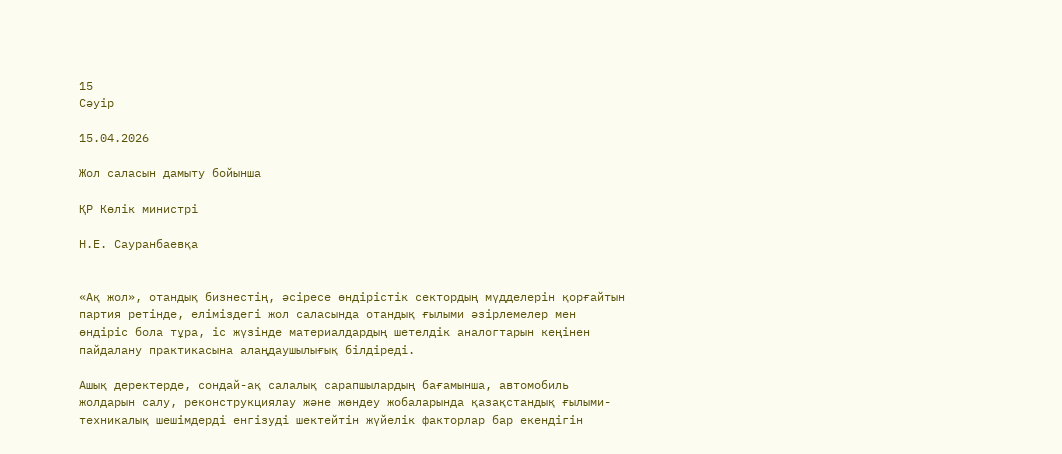15
Сәуір

15.04.2026

Жол саласын дамыту бойынша

ҚР Көлік министрі

Н.Е. Сауранбаевқа


«Ақ жол», отандық бизнестің, әсіресе өндірістік сектордың мүдделерін қорғайтын партия ретінде, еліміздегі жол саласында отандық ғылыми әзірлемелер мен өндіріс бола тұра, іс жүзінде материалдардың шетелдік аналогтарын кеңінен пайдалану практикасына алаңдаушылығық білдіреді.

Ашық деректерде, сондай-ақ салалық сарапшылардың бағамынша, автомобиль жолдарын салу, реконструкциялау және жөндеу жобаларында қазақстандық ғылыми-техникалық шешімдерді енгізуді шектейтін жүйелік факторлар бар екендігін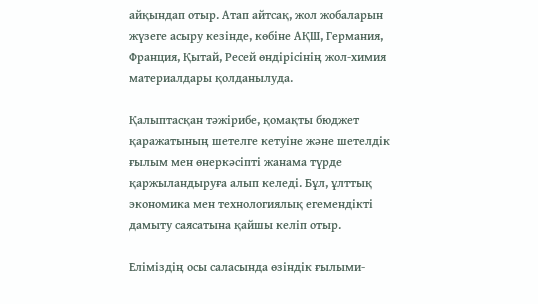айқындап отыр. Атап айтсақ, жол жобаларын жүзеге асыру кезінде, көбіне АҚШ, Германия, Франция, Қытай, Ресей өндірісінің жол-химия материалдары қолданылуда.

Қалыптасқан тәжірибе, қомақты бюджет қаражатының шетелге кетуіне және шетелдік ғылым мен өнеркәсіпті жанама түрде қаржыландыруға алып келеді. Бұл, ұлттық экономика мен технологиялық егемендікті дамыту саясатына қайшы келіп отыр.

Еліміздің осы саласында өзіндік ғылыми-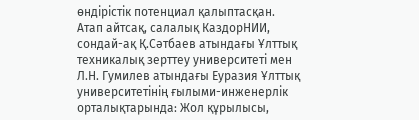өндірістік потенциал қалыптасқан.  Атап айтсақ, салалық КаздорНИИ, сондай-ақ Қ.Сәтбаев атындағы Ұлттық техникалық зерттеу университеті мен Л.Н. Гумилев атындағы Еуразия Ұлттық университетінің ғылыми-инженерлік орталықтарында: Жол құрылысы,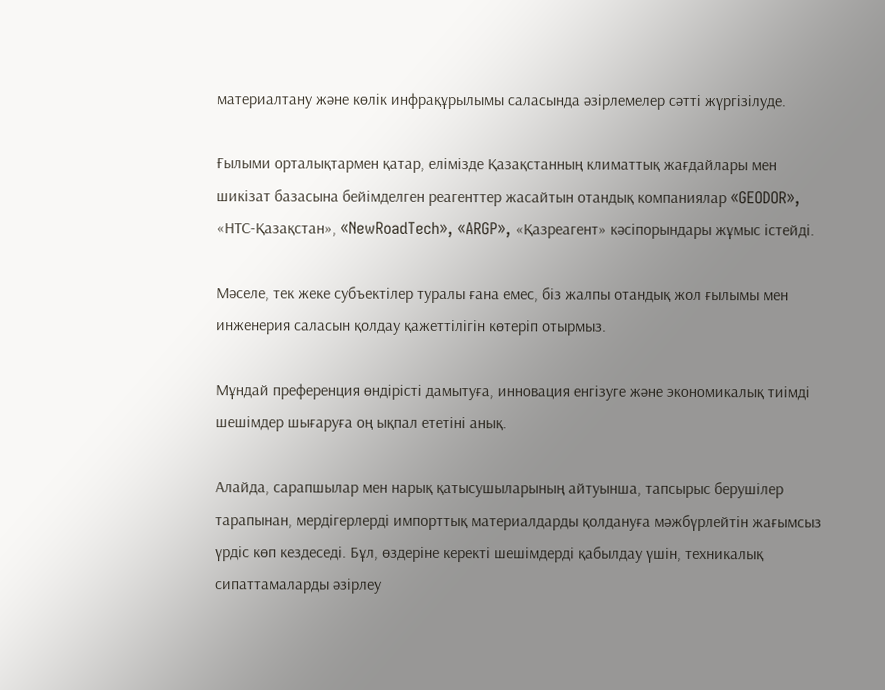материалтану және көлік инфрақұрылымы саласында әзірлемелер сәтті жүргізілуде.

Ғылыми орталықтармен қатар, елімізде Қазақстанның климаттық жағдайлары мен шикізат базасына бейімделген реагенттер жасайтын отандық компаниялар «GEODOR», «НТС-Қазақстан», «NewRoadTech», «ARGP», «Қазреагент» кәсіпорындары жұмыс істейді.

Мәселе, тек жеке субъектілер туралы ғана емес, біз жалпы отандық жол ғылымы мен инженерия саласын қолдау қажеттілігін көтеріп отырмыз.

Мұндай преференция өндірісті дамытуға, инновация енгізуге және экономикалық тиімді шешімдер шығаруға оң ықпал ететіні анық.

Алайда, сарапшылар мен нарық қатысушыларының айтуынша, тапсырыс берушілер тарапынан, мердігерлерді импорттық материалдарды қолдануға мәжбүрлейтін жағымсыз үрдіс көп кездеседі. Бұл, өздеріне керекті шешімдерді қабылдау үшін, техникалық сипаттамаларды әзірлеу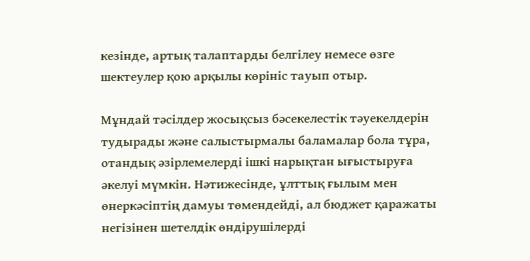кезінде, артық талаптарды белгілеу немесе өзге шектеулер қою арқылы көрініс тауып отыр.

Мұндай тәсілдер жосықсыз бәсекелестік тәуекелдерін тудырады және салыстырмалы баламалар бола тұра, отандық әзірлемелерді ішкі нарықтан ығыстыруға әкелуі мүмкін. Нәтижесінде, ұлттық ғылым мен өнеркәсіптің дамуы төмендейді, ал бюджет қаражаты негізінен шетелдік өндірушілерді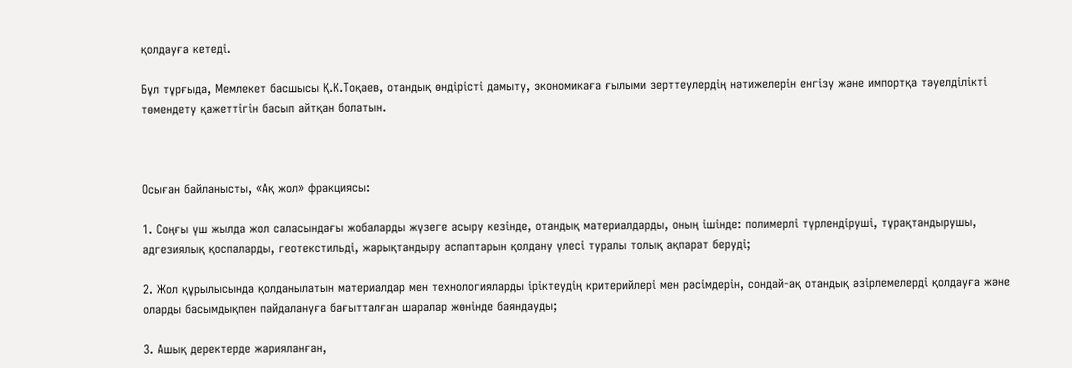қолдауға кетеді.

Бұл тұрғыда, Мемлекет басшысы Қ.К.Тоқаев, отандық өндірісті дамыту, экономикаға ғылыми зерттеулердің нәтижелерін енгізу және импортқа тәуелділікті төмендету қажеттігін басып айтқан болатын.



Осыған байланысты, «Ақ жол» фракциясы:

1. Соңғы үш жылда жол саласындағы жобаларды жүзеге асыру кезінде, отандық материалдарды, оның ішінде: полимерлі түрлендіруші, тұрақтандырушы, адгезиялық қоспаларды, геотекстильді, жарықтандыру аспаптарын қолдану үлесі туралы толық ақпарат беруді;

2. Жол құрылысында қолданылатын материалдар мен технологияларды іріктеудің критерийлері мен рәсімдерін, сондай-ақ отандық әзірлемелерді қолдауға және оларды басымдықпен пайдалануға бағытталған шаралар жөнінде баяндауды;

3. Ашық деректерде жарияланған,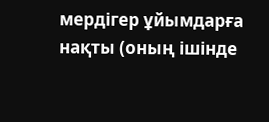мердігер ұйымдарға нақты (оның ішінде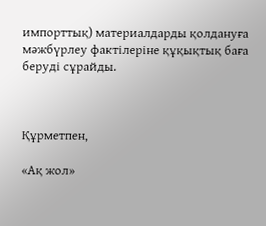импорттық) материалдарды қолдануға мәжбүрлеу фактілеріне құқықтық баға беруді сұрайды.



Құрметпен,

«Ақ жол»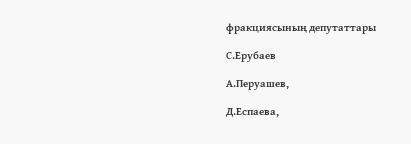фракциясының депутаттары

С.Ерубаев

А.Перуашев,

Д.Еспаева,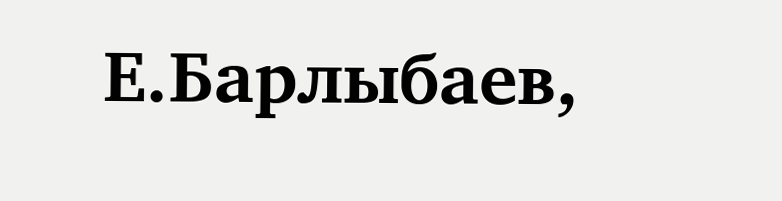Е.Барлыбаев,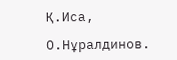Қ.Иса,

О.Нұралдинов.